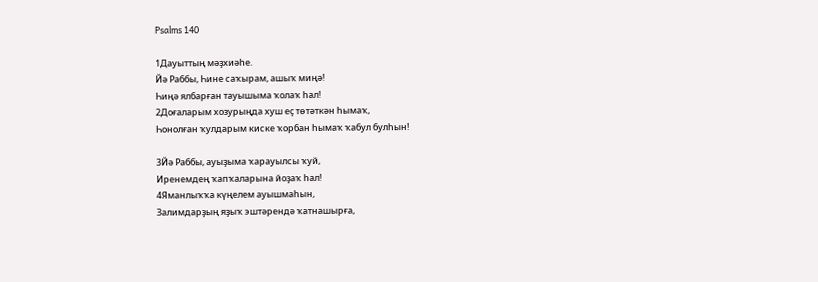Psalms 140

1Дауыттың мәҙхиәһе.
Йә Раббы, Һине саҡырам, ашыҡ миңә!
Һиңә ялбарған тауышыма ҡолаҡ һал!
2Доғаларым хозурыңда хуш еҫ төтәткән һымаҡ,
Һонолған ҡулдарым киске ҡорбан һымаҡ ҡабул булһын!

3Йә Раббы, ауыҙыма ҡарауылсы ҡуй,
Иренемдең ҡапҡаларына йоҙаҡ һал!
4Яманлыҡҡа күңелем ауышмаһын,
Залимдарҙың яҙыҡ эштәрендә ҡатнашырға,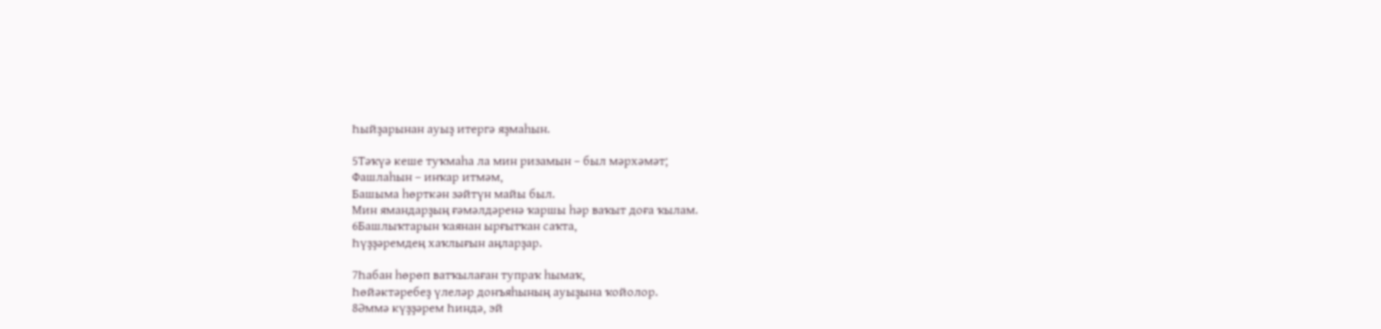Һыйҙарынан ауыҙ итергә яҙмаһын.

5Тәҡүә кеше туҡмаһа ла мин ризамын – был мәрхәмәт;
Фашлаһын – инҡар итмәм,
Башыма һөрткән зәйтүн майы был.
Мин ямандарҙың ғәмәлдәренә ҡаршы һәр ваҡыт доға ҡылам.
6Башлыҡтарын ҡаянан ырғытҡан саҡта,
Һүҙҙәремдең хаҡлығын аңларҙар.

7Һабан һөрөп ватҡылаған тупраҡ һымаҡ,
Һөйәктәребеҙ үлеләр донъяһының ауыҙына ҡойолор.
8Әммә күҙҙәрем Һиндә, эй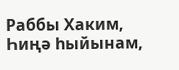Раббы Хаким,
Һиңә һыйынам,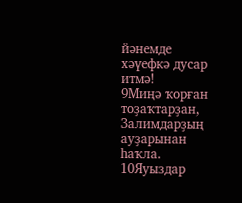йәнемде хәүефкә дусар итмә!
9Миңә ҡорған тоҙаҡтарҙан,
Залимдарҙың ауҙарынан һаҡла.
10Яуыздар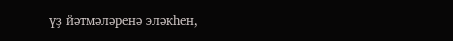үҙ йәтмәләренә эләкһен,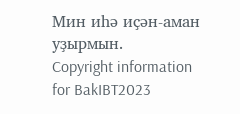Мин иһә иҫән-аман уҙырмын.
Copyright information for BakIBT2023